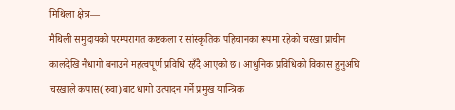मिथिला क्षेत्र—
मैथिली समुदायको परम्परागत कष्टकला र सांस्कृतिक पहिचानका रूपमा रहेको चरखा प्राचीन कालदेखि नैधागो बनाउने महत्वपूर्ण प्रविधि रहँदै आएको छ। आधुनिक प्रविधिको विकास हुनुअघि चरखाले कपास(रुवा)बाट धागो उत्पादन गर्ने प्रमुख यान्त्रिक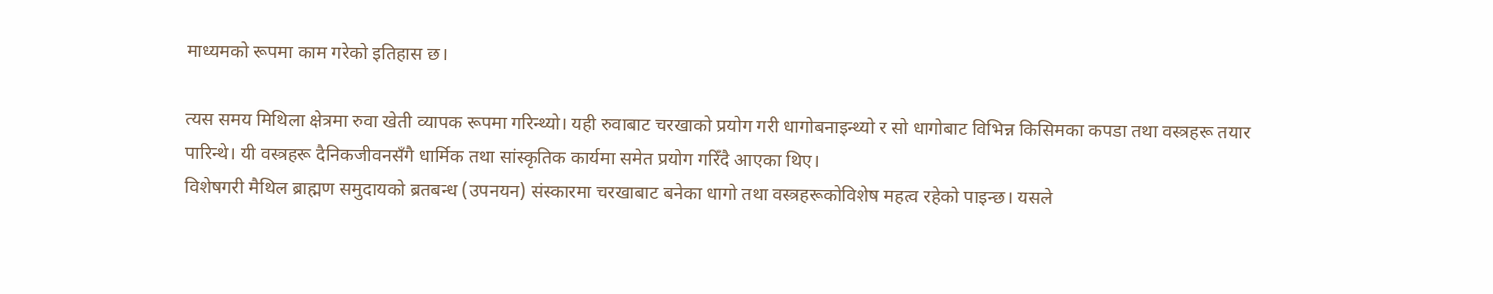माध्यमको रूपमा काम गरेको इतिहास छ।

त्यस समय मिथिला क्षेत्रमा रुवा खेती व्यापक रूपमा गरिन्थ्यो। यही रुवाबाट चरखाको प्रयोग गरी धागोबनाइन्थ्यो र सो धागोबाट विभिन्न किसिमका कपडा तथा वस्त्रहरू तयार पारिन्थे। यी वस्त्रहरू दैनिकजीवनसँगै धार्मिक तथा सांस्कृतिक कार्यमा समेत प्रयोग गरिँदै आएका थिए।
विशेषगरी मैथिल ब्राह्मण समुदायको ब्रतबन्ध (उपनयन) संस्कारमा चरखाबाट बनेका धागो तथा वस्त्रहरूकोविशेष महत्व रहेको पाइन्छ। यसले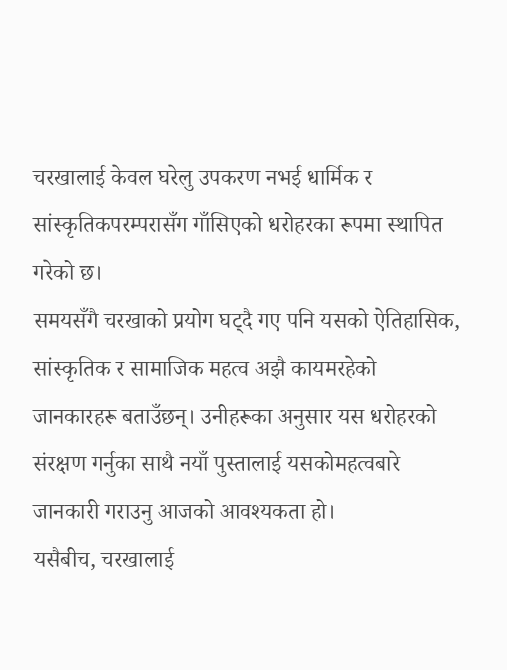चरखालाई केवल घरेलु उपकरण नभई धार्मिक र सांस्कृतिकपरम्परासँग गाँसिएको धरोहरका रूपमा स्थापित गरेको छ।
समयसँगै चरखाको प्रयोग घट्दै गए पनि यसको ऐतिहासिक, सांस्कृतिक र सामाजिक महत्व अझै कायमरहेको जानकारहरू बताउँछन्। उनीहरूका अनुसार यस धरोहरको संरक्षण गर्नुका साथै नयाँ पुस्तालाई यसकोमहत्वबारे जानकारी गराउनु आजको आवश्यकता हो।
यसैबीच, चरखालाई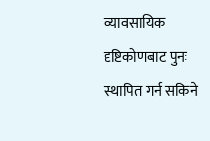व्यावसायिक दृष्टिकोणबाट पुनः स्थापित गर्न सकिने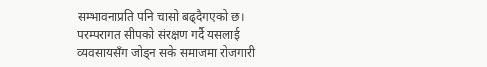सम्भावनाप्रति पनि चासो बढ्दैगएको छ। परम्परागत सीपको संरक्षण गर्दै यसलाई व्यवसायसँग जोड्न सके समाजमा रोजगारी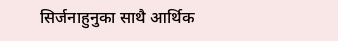सिर्जनाहुनुका साथै आर्थिक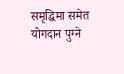समृद्धिमा समेत योगदान पुग्ने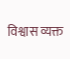विश्वास व्यक्त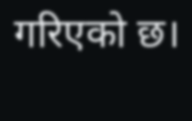गरिएको छ।